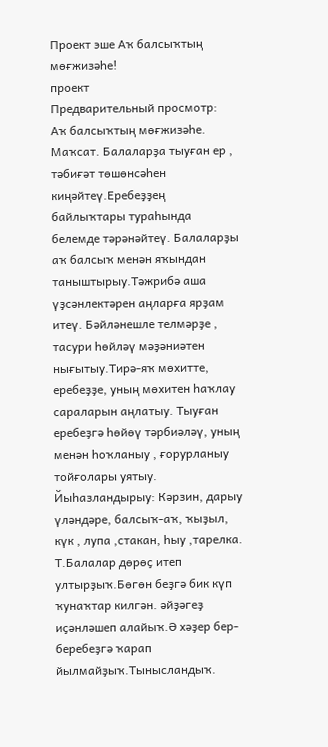Проект эше Аҡ балсыҡтың мөғжизәһе!
проект
Предварительный просмотр:
Аҡ балсыҡтың мөғжизәһе.
Маҡсат. Балаларҙа тыуған ер , тәбиғәт төшөнсәһен киңәйтеү.Еребеҙҙең байлыҡтары тураһында белемде тәрәнәйтеү. Балаларҙы аҡ балсыҡ менән яҡындан таныштырыу.Тәжрибә аша үҙсәнлектәрен аңларға ярҙам итеү. Бәйләнешле телмәрҙе , тасури һөйләү мәҙәниәтен нығытыу.Тирә-яҡ мөхитте, еребеҙҙе, уның мөхитен һаҡлау сараларын аңлатыу. Тыуған еребеҙгә һөйөү тәрбиәләү, уның менән һоҡланыу , ғорурланыу тойғолары уятыу.
Йыһазландырыу: Кәрзин, дарыу үләндәре, балсыҡ-аҡ, ҡыҙыл, күк , лупа ,стакан, һыу ,тарелка.
Т.Балалар дөрөҫ итеп ултырҙыҡ.Бөгөн беҙгә бик күп ҡунаҡтар килгән. әйҙәгеҙ иҫәнләшеп алайыҡ.Ә хәҙер бер-беребеҙгә ҡарап йылмайҙыҡ.Тынысландыҡ.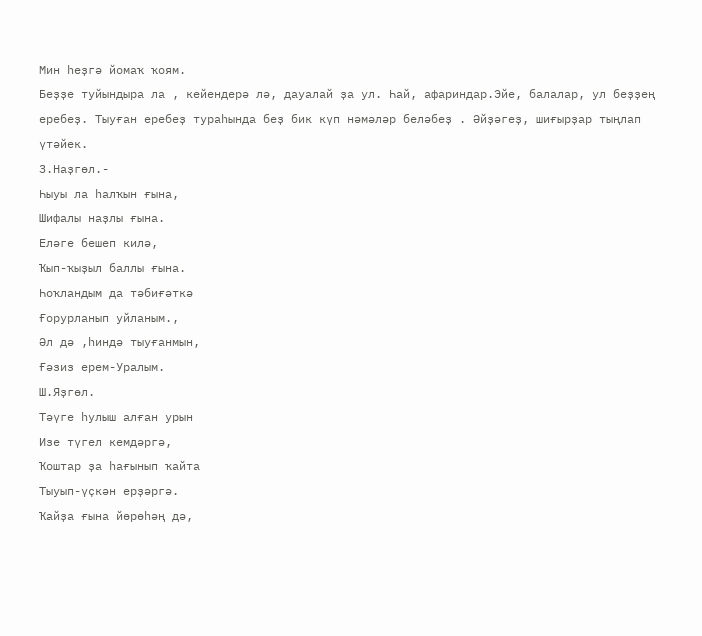Мин һеҙгә йомаҡ ҡоям.
Беҙҙе туйындыра ла , кейендерә лә, дауалай ҙа ул. Һай, афариндар.Эйе, балалар, ул беҙҙең еребеҙ. Тыуған еребеҙ тураһында беҙ бик күп нәмәләр беләбеҙ . Әйҙәгеҙ, шиғырҙар тыңлап үтәйек.
З.Наҙгөл.-
Һыуы ла һалҡын ғына,
Шифалы наҙлы ғына.
Еләге бешеп килә,
Ҡып-ҡыҙыл баллы ғына.
Һоҡландым да тәбиғәткә
Ғорурланып уйланым.,
Әл дә ,һиндә тыуғанмын,
Ғәзиз ерем-Уралым.
Ш.Яҙгөл.
Тәүге һулыш алған урын
Изе түгел кемдәргә,
Ҡоштар ҙа һағынып ҡайта
Тыуып-үҫкән ерҙәргә.
Ҡайҙа ғына йөрөһәң дә,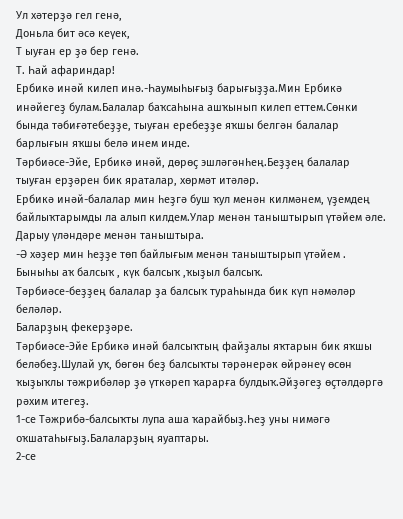Ул хәтерҙә гел генә,
Доньла бит әсә кеүек,
Т ыуған ер ҙә бер генә.
Т. Һай афариндар!
Ербикә инәй килеп инә.-Һаумыһығыҙ барығыҙҙа.Мин Ербикә инәйегеҙ булам.Балалар баҡсаһына ашҡынып килеп еттем.Сөнки бында тәбиғәтебеҙҙе, тыуған еребеҙҙе яҡшы белгән балалар барлығын яҡшы белә инем инде.
Тәрбиәсе-Эйе, Ербикә инәй, дөрөҫ эшләгәнһең.Беҙҙең балалар тыуған ерҙәрен бик яраталар, хөрмәт итәләр.
Ербикә инәй-балалар мин һеҙгә буш ҡул менән килмәнем, үҙемдең байлыҡтарымды ла алып килдем.Улар менән таныштырып үтәйем әле.
Дарыу үләндәре менән таныштыра.
-Ә хәҙер мин һеҙҙе төп байлығым менән таныштырып үтәйем .
Быныһы аҡ балсыҡ , күк балсыҡ ,ҡыҙыл балсыҡ.
Тәрбиәсе-беҙҙең балалар ҙа балсыҡ тураһында бик күп нәмәләр беләләр.
Баларҙың фекерҙәре.
Тәрбиәсе-Эйе Ербикә инәй балсыҡтың файҙалы яҡтарын бик яҡшы беләбеҙ.Шулай уҡ, бөгөн беҙ балсыҡты тәрәнерәк өйрәнеү өсөн ҡыҙыҡлы тәжрибәләр ҙә үткәреп ҡарарға булдыҡ.Әйҙәгеҙ өҫтәлдәргә рәхим итегеҙ.
1-се Тәжрибә-балсыҡты лупа аша ҡарайбыҙ.Һеҙ уны нимәгә оҡшатаһығыҙ.Балаларҙың яуаптары.
2-се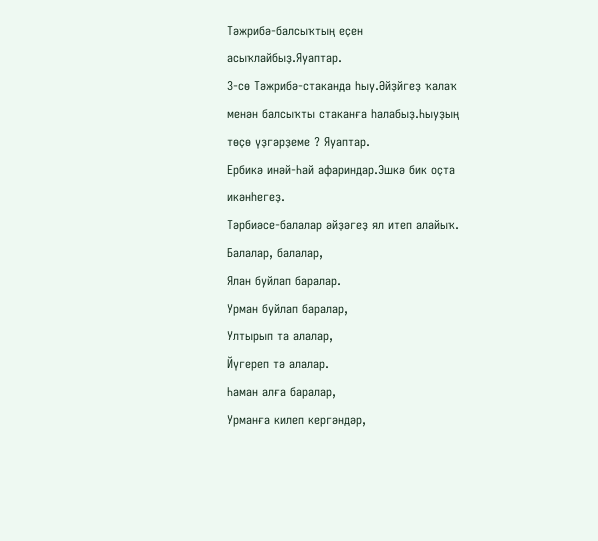Тәжрибә-балсыҡтың еҫен асыҡлайбыҙ.Яуаптар.
3-сө Тәжрибә-стаканда һыу.Әйҙйгеҙ ҡалаҡ менән балсыҡты стаканға һалабыҙ.Һыуҙың төҫө үҙгәрҙеме ? Яуаптар.
Ербикә инәй-Һай афариндар.Эшкә бик оҫта икәнһегеҙ.
Тәрбиәсе-балалар әйҙәгеҙ ял итеп алайыҡ.
Балалар, балалар,
Ялан буйлап баралар.
Урман буйлап баралар,
Ултырып та алалар,
Йүгереп тә алалар.
Һаман алға баралар,
Урманға килеп кергәндәр,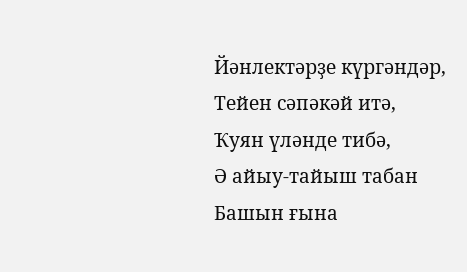Йәнлектәрҙе күргәндәр,
Тейен сәпәкәй итә,
Ҡуян үләнде тибә,
Ә айыу-тайыш табан
Башын ғына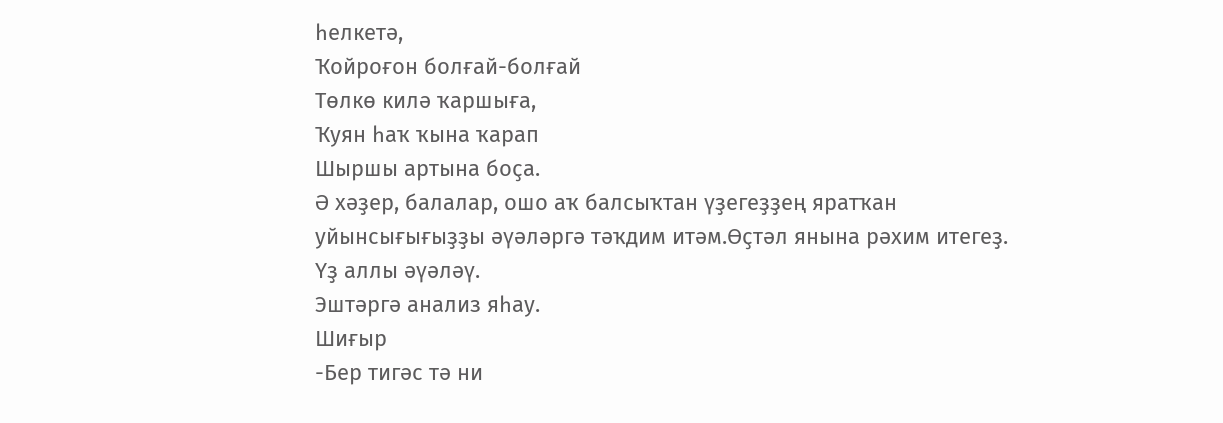һелкетә,
Ҡойроғон болғай-болғай
Төлкө килә ҡаршыға,
Ҡуян һаҡ ҡына ҡарап
Шыршы артына боҫа.
Ә хәҙер, балалар, ошо аҡ балсыҡтан үҙегеҙҙең яратҡан уйынсығығыҙҙы әүәләргә тәҡдим итәм.Өҫтәл янына рәхим итегеҙ.
Үҙ аллы әүәләү.
Эштәргә анализ яһау.
Шиғыр
-Бер тигәс тә ни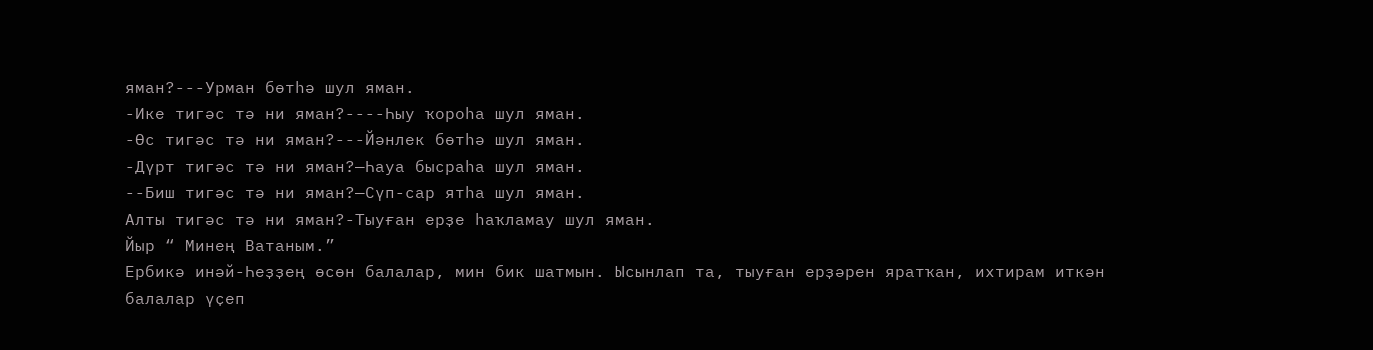яман?---Урман бөтһә шул яман.
-Ике тигәс тә ни яман?----Һыу ҡороһа шул яман.
-Өс тигәс тә ни яман?---Йәнлек бөтһә шул яман.
-Дүрт тигәс тә ни яман?—Һауа бысраһа шул яман.
--Биш тигәс тә ни яман?—Сүп-сар ятһа шул яман.
Алты тигәс тә ни яман?-Тыуған ерҙе һаҡламау шул яман.
Йыр “ Минең Ватаным.”
Ербикә инәй-Һеҙҙең өсөн балалар, мин бик шатмын. Ысынлап та, тыуған ерҙәрен яратҡан, ихтирам иткән балалар үҫеп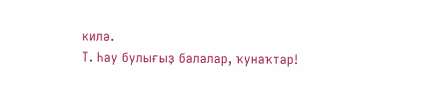килә.
Т. Һау булығыҙ балалар, ҡунаҡтар!